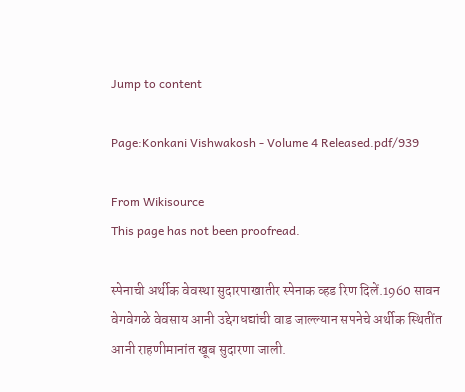Jump to content

Page:Konkani Vishwakosh - Volume 4 Released.pdf/939

From Wikisource
This page has not been proofread.

स्पेनाची अर्थीक वेवस्था सुदारपाखातीर स्पेनाक व्हड रिण दिलें.1960 सावन वेगवेगळे वेवसाय आनी उद्देगधद्यांची वाड जाल्ल्यान सपनेचे अर्थीक स्थितींत आनी राहणीमानांत खूब सुदारणा जाली.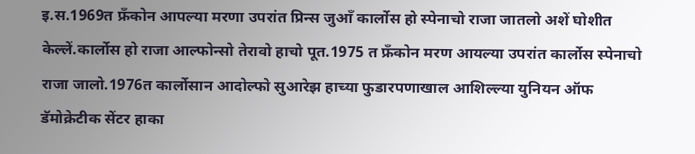इ.स.1969त फ्रँकोन आपल्या मरणा उपरांत प्रिन्स जुआँ कार्लोस हो स्पेनाचो राजा जातलो अशें घोशीत केल्लें.कार्लोस हो राजा आल्फोन्सो तेरावो हाचो पूत.1975 त फ्रँकोन मरण आयल्या उपरांत कार्लोस स्पेनाचो राजा जालो.1976त कार्लोसान आदोल्फो सुआरेझ हाच्या फुडारपणाखाल आशिल्ल्या युनियन ऑफ डॅमोक्रेटीक सेंटर हाका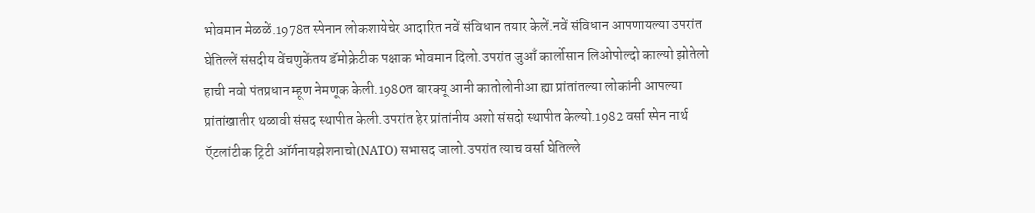भोवमान मेळळें.1978त स्पेनान लोकशायेचेर आदारित नवें संविधान तयार केलें.नवें संविधान आपणायल्या उपरांत घेतिल्लें संसदीय वेंचणुकेंतय डॅमोक्रेटीक पक्षाक भोवमान दिलो.उपरांत जुआँ कार्लोसान लिओपोल्दो काल्यो झोतेलो हाची नवो पंतप्रधान म्हूण नेमणूक केली.1980त बारक्यू आनी कातोलोनीआ ह्या प्रांतांतल्या लोकांनी आपल्या प्रांतांखातीर थळावी संसद स्थापीत केली.उपरांत हेर प्रांतांनीय अशो संसदो स्थापीत केल्यो.1982 वर्सा स्पेन नार्थ ऍटलांटीक ट्रिटी ऑर्गनायझेशनाचो(NATO) सभासद जालो.उपरांत त्याच वर्सा घेतिल्ले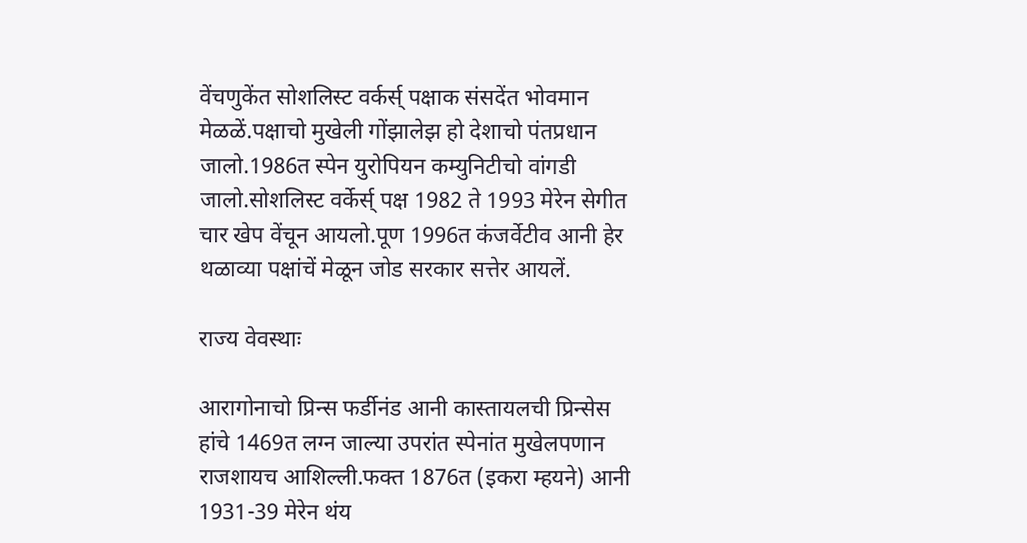वेंचणुकेंत सोशलिस्ट वर्कर्स् पक्षाक संसदेंत भोवमान मेळळें.पक्षाचो मुखेली गोंझालेझ हो देशाचो पंतप्रधान जालो.1986त स्पेन युरोपियन कम्युनिटीचो वांगडी जालो.सोशलिस्ट वर्केर्स् पक्ष 1982 ते 1993 मेरेन सेगीत चार खेप वेंचून आयलो.पूण 1996त कंजर्वेटीव आनी हेर थळाव्या पक्षांचें मेळून जोड सरकार सत्तेर आयलें.

राज्य वेवस्थाः

आरागोनाचो प्रिन्स फर्डीनंड आनी कास्तायलची प्रिन्सेस हांचे 1469त लग्न जाल्या उपरांत स्पेनांत मुखेलपणान राजशायच आशिल्ली.फक्त 1876त (इकरा म्हयने) आनी 1931-39 मेरेन थंय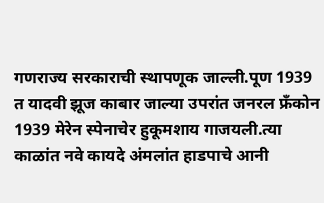गणराज्य सरकाराची स्थापणूक जाल्ली.पूण 1939 त यादवी झूज काबार जाल्या उपरांत जनरल फ्रँकोन 1939 मेरेन स्पेनाचेर हुकूमशाय गाजयली.त्या काळांत नवे कायदे अंमलांत हाडपाचे आनी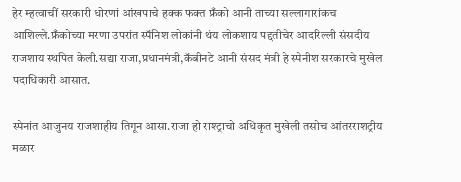हेर म्हत्वाचीं सरकारी धोरणां आंखपाचे हक्क फक्त फ्रँको आनी ताच्या सल्लागारांकच आशिल्ले.फ्रँकोच्या मरणा उपरांत स्पॅनिश लोकांनी थंय लोकशाय पद्दतीचेर आदरिल्ली संसदीय राजशाय स्थपित केली.सद्या राजा,प्रधानमंत्री,कॅबीनटे आनी संसद मंत्री हे स्पेनीश सरकारचे मुखेल पदाधिकारी आसात.

स्पेनांत आजुनय राजशाहीय तिगून आसा.राजा हो राश्ट्राचो अधिकृत मुखेली तसोच आंतरराशट्रीय मळार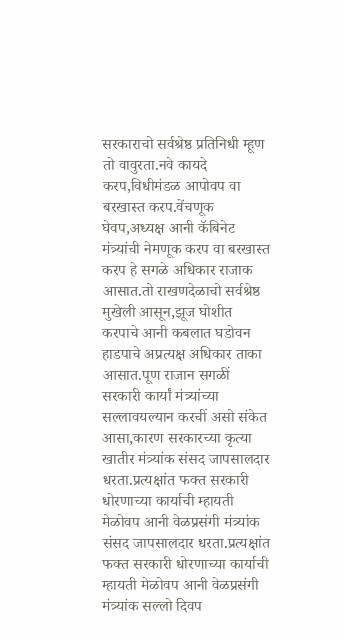सरकाराचो सर्वश्रेष्ठ प्रतिनिधी म्हूण तो वावुरता.नवे कायदे करप,विधीमंडळ आपोवप वा बरखास्त करप.वेंचणूक घेवप,अध्यक्ष आनी कॅबिनेट मंत्र्यांची नेमणूक करप वा बरखास्त करप हे सगळे अधिकार राजाक आसात.तो राखणदेळाचो सर्वश्रेष्ठ मुखेली आसून,झूज घोशीत करपाचे आनी कबलात घडोवन हाडपाचे अप्रत्यक्ष अधिकार ताका आसात.पूण राजान सगळीं सरकारी कार्यां मंत्र्यांच्या सल्लावयल्यान करचीं असो संकेत आसा,कारण सरकारच्या कृत्या खातीर मंत्र्यांक संसद जापसालदार धरता.प्रत्यक्षांत फक्त सरकारी धोरणाच्या कार्याची म्हायती मेळोवप आनी वेळप्रसंगी मंत्र्यांक संसद जापसालदार धरता.प्रत्यक्षांत फक्त सरकारी धोरणाच्या कार्याची म्हायती मेळोवप आनी वेळप्रसंगी मंत्र्यांक सल्लो दिवप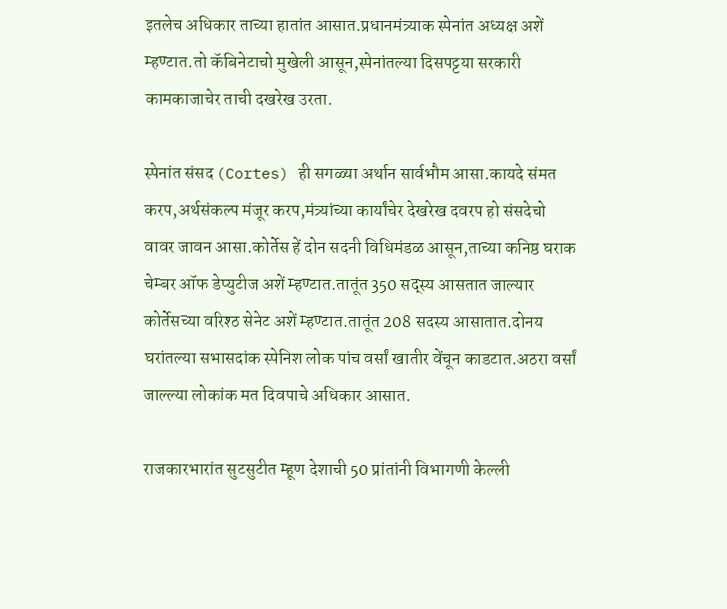इतलेच अधिकार ताच्या हातांत आसात.प्रधानमंत्र्याक स्पेनांत अध्यक्ष अशें म्हण्टात.तो कॅबिनेटाचो मुखेली आसून,स्पेनांतल्या दिसपट्टया सरकारी कामकाजाचेर ताची दखरेख उरता.

स्पेनांत संसद (Cortes) ही सगळ्या अर्थान सार्वभौम आसा.कायदे संमत करप,अर्थसंकल्प मंजूर करप,मंत्र्यांच्या कार्यांचेर देखरेख दवरप हो संसदेचो वावर जावन आसा.कोर्तेस हें दोन सदनी विधिमंडळ आसून,ताच्या कनिष्ठ घराक चेम्बर ऑफ डेप्युटीज अशें म्हण्टात.तातूंत 350 सद्स्य आसतात जाल्यार कोर्तेसच्या वरिश्ठ सेनेट अशें म्हण्टात.तातूंत 208 सदस्य आसातात.दोनय घरांतल्या सभासदांक स्पेनिश लोक पांच वर्सां खातीर वेंचून काडटात.अठरा वर्सां जाल्ल्या लोकांक मत दिवपाचे अधिकार आसात.

राजकारभारांत सुटसुटीत म्हूण देशाची 50 प्रांतांनी विभागणी केल्ली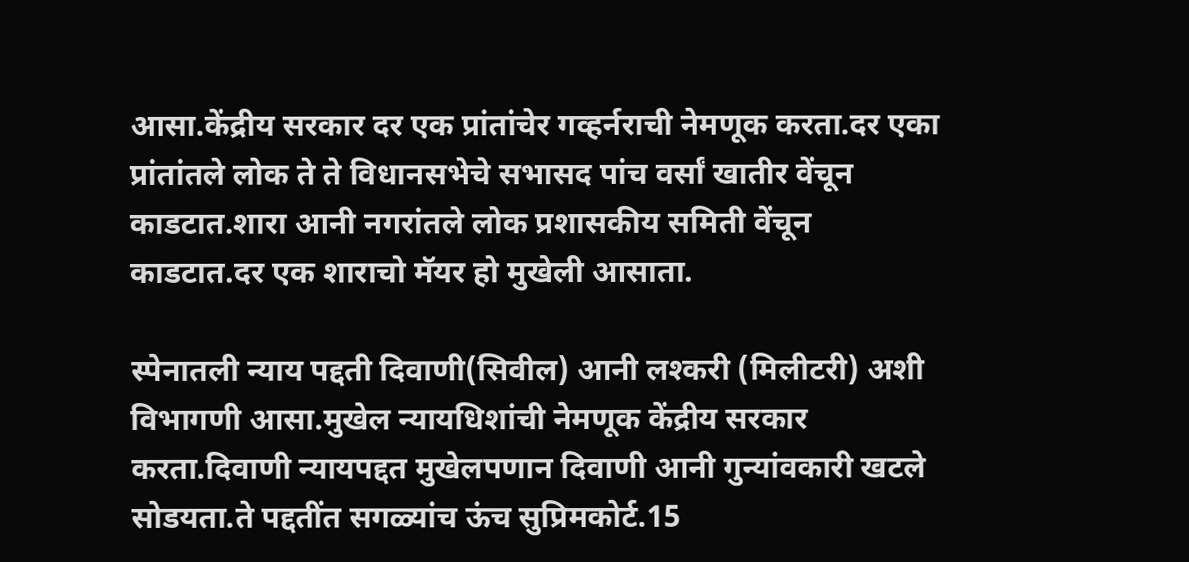आसा.केंद्रीय सरकार दर एक प्रांतांचेर गव्हर्नराची नेमणूक करता.दर एका प्रांतांतले लोक ते ते विधानसभेचे सभासद पांच वर्सां खातीर वेंचून काडटात.शारा आनी नगरांतले लोक प्रशासकीय समिती वेंचून काडटात.दर एक शाराचो मॅयर हो मुखेली आसाता.

स्पेनातली न्याय पद्दती दिवाणी(सिवील) आनी लश्करी (मिलीटरी) अशी विभागणी आसा.मुखेल न्यायधिशांची नेमणूक केंद्रीय सरकार करता.दिवाणी न्यायपद्दत मुखेलपणान दिवाणी आनी गुन्यांवकारी खटले सोडयता.ते पद्दतींत सगळ्यांच ऊंच सुप्रिमकोर्ट.15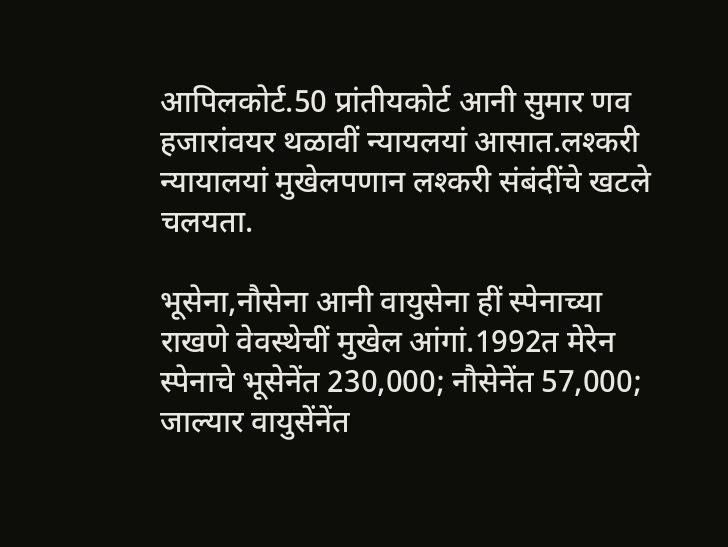आपिलकोर्ट.50 प्रांतीयकोर्ट आनी सुमार णव हजारांवयर थळावीं न्यायलयां आसात.लश्करी न्यायालयां मुखेलपणान लश्करी संबंदींचे खटले चलयता.

भूसेना,नौसेना आनी वायुसेना हीं स्पेनाच्या राखणे वेवस्थेचीं मुखेल आंगां.1992त मेरेन स्पेनाचे भूसेनेंत 230,000; नौसेनेंत 57,000; जाल्यार वायुसेंनेंत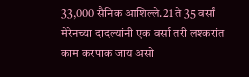33,000 सैनिक आशिल्ले.21 ते 35 वर्सां मेरेनच्या दादल्यांनी एक वर्सा तरी लश्करांत काम करपाक जाय असो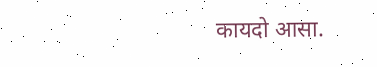कायदो आसा.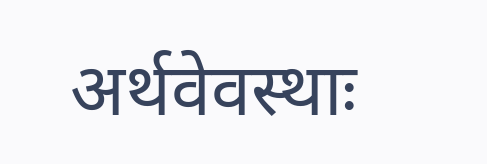अर्थवेवस्थाः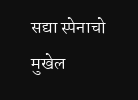सद्या स्पेनाचो मुखेल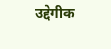उद्देगीक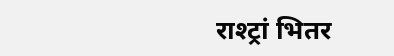राश्ट्रां भितर